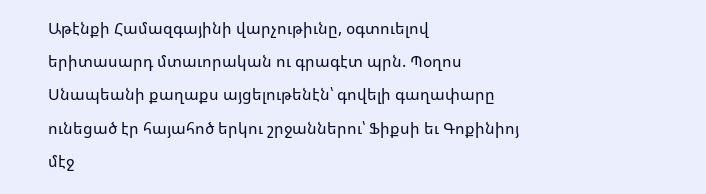Աթէնքի Համազգայինի վարչութիւնը, օգտուելով երիտասարդ մտաւորական ու գրագէտ պրն. Պօղոս Սնապեանի քաղաքս այցելութենէն՝ գովելի գաղափարը ունեցած էր հայահոծ երկու շրջաններու՝ Ֆիքսի եւ Գոքինիոյ մէջ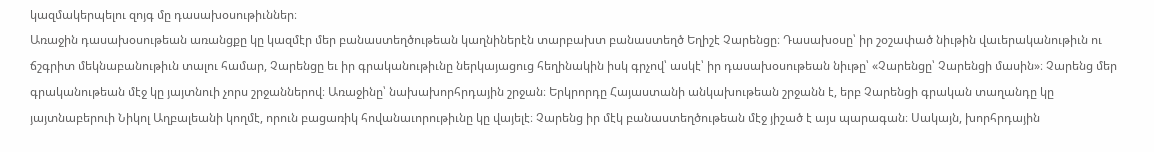կազմակերպելու զոյգ մը դասախօսութիւններ։
Առաջին դասախօսութեան առանցքը կը կազմէր մեր բանաստեղծութեան կաղնիներէն տարբախտ բանաստեղծ Եղիշէ Չարենցը։ Դասախօսը՝ իր շօշափած նիւթին վաւերականութիւն ու ճշգրիտ մեկնաբանութիւն տալու համար, Չարենցը եւ իր գրականութիւնը ներկայացուց հեղինակին իսկ գրչով՝ ասկէ՝ իր դասախօսութեան նիւթը՝ «Չարենցը՝ Չարենցի մասին»։ Չարենց մեր գրականութեան մէջ կը յայտնուի չորս շրջաններով։ Առաջինը՝ նախախորհրդային շրջան։ Երկրորդը Հայաստանի անկախութեան շրջանն է, երբ Չարենցի գրական տաղանդը կը յայտնաբերուի Նիկոլ Աղբալեանի կողմէ, որուն բացառիկ հովանաւորութիւնը կը վայելէ։ Չարենց իր մէկ բանաստեղծութեան մէջ յիշած է այս պարագան։ Սակայն, խորհրդային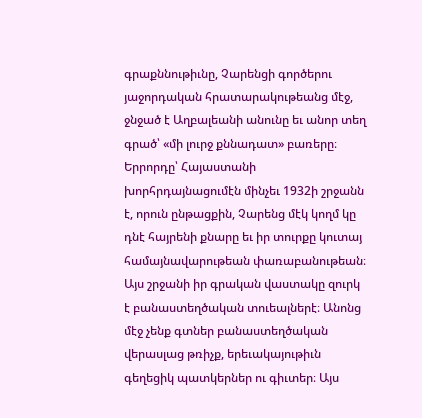գրաքննութիւնը, Չարենցի գործերու յաջորդական հրատարակութեանց մէջ, ջնջած է Աղբալեանի անունը եւ անոր տեղ գրած՝ «մի լուրջ քննադատ» բառերը։ Երրորդը՝ Հայաստանի խորհրդայնացումէն մինչեւ 1932ի շրջանն է, որուն ընթացքին, Չարենց մէկ կողմ կը դնէ հայրենի քնարը եւ իր տուրքը կուտայ համայնավարութեան փառաբանութեան։ Այս շրջանի իր գրական վաստակը զուրկ է բանաստեղծական տուեալներէ։ Անոնց մէջ չենք գտներ բանաստեղծական վերասլաց թռիչք, երեւակայութիւն գեղեցիկ պատկերներ ու գիւտեր։ Այս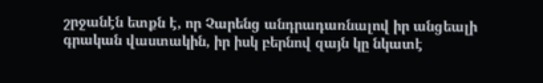շրջանէն ետքն է, որ Չարենց անդրադառնալով իր անցեալի գրական վաստակին, իր իսկ բերնով զայն կը նկատէ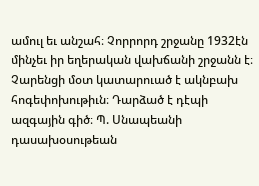ամուլ եւ անշահ։ Չորրորդ շրջանը 1932էն մինչեւ իր եղերական վախճանի շրջանն է։ Չարենցի մօտ կատարուած է ակնբախ հոգեփոխութիւն։ Դարձած է դէպի ազգային գիծ։ Պ. Սնապեանի դասախօսութեան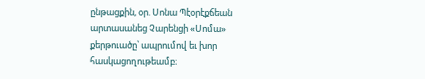ընթացքին, օր. Սոնա Պէօրէքճեան արտասանեց Չարենցի «Սոմա» քերթուածը՝ ապրումով եւ խոր հասկացողութեամբ։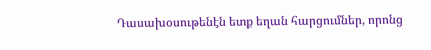Դասախօսութենէն ետք եղան հարցումներ, որոնց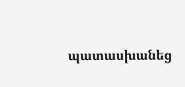պատասխանեց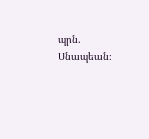պրն. Սնապեան։